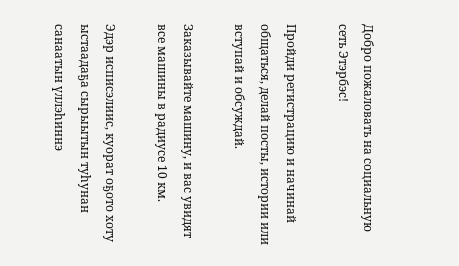Добро пожаловать на социальную сеть Этэрбэс!

Пройди регистрацию и начинай общаться, делай посты, истории или вступай и обсуждай.

Заказывайте машину, и вас увидят все машины в радиусе 10 км.

Эдэр исписэлиис, куорат оҕото хоту ыстаадаҕа сырыытын туһунан санаатын үллэһиннэ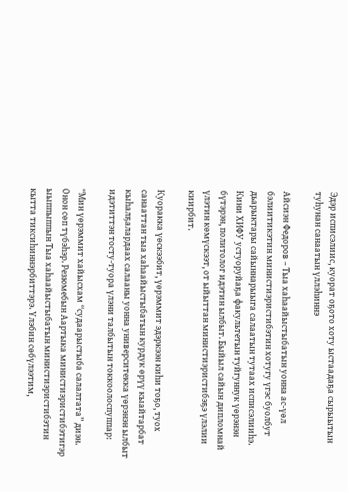Эдэр исписэлиис, куорат оҕото хоту ыстаадаҕа сырыытын туһунан санаатын үллэһиннэ

Айсиэн Федоров – Тыа хаһаайыстыбатын уонна ас-үөл бэлиитикэтин министиэристибэтин хотугу үгэс буолбут дьарыктары сайыннарыыга салаатын тутаах исписэлииһэ. Кини ХИФУ устуоруйаҕа факультетын туйгуннук үөрэнэн бүтэрэн, политолог идэтин ылбыт. Быйыл сайын дипломнай үлэтин көмүскээт, от ыйыттан министиэристибэҕэ үлэлии киирбит.

Куоракка үөскээбит, үөрэммит эдэркээн киһи тоҕо, туох санааттан тыа хаһаайыстыбатын курдук өрүү кыайтарбат кыһалҕалардаах салааны уонна университекка үөрэнэн ылбыт идэтиттэн тосту-туора үлэни талбытын токкоолоспуппар:

“Мин үөрэммит хайысхам “судаарыстыба салалтата” диэн. Онон сөп түбэһэр. Резюмебын Аартыка министиэристибэтигэр ыыппыппын Тыа хаһаайыстыбатын министиэристибэтин кытта тиксиһиннэрбиттэрэ. Үлэбин сөбүлээтим,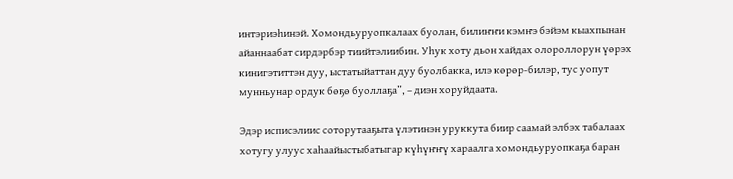интэриэһинэй. Хомондьуруопкалаах буолан, билиҥҥи кэмҥэ бэйэм кыахпынан айаннаабат сирдэрбэр тиийтэлиибин. Уһук хоту дьон хайдах олороллорун үөрэх кинигэтиттэн дуу, ыстатыйаттан дуу буолбакка, илэ көрөр-билэр, тус уопут мунньунар ордук бөҕө буоллаҕа”, – диэн хоруйдаата.

Эдэр исписэлиис соторутааҕыта үлэтинэн уруккута биир саамай элбэх табалаах хотугу улуус хаһаайыстыбатыгар күһүҥҥү хараалга хомондьуруопкаҕа баран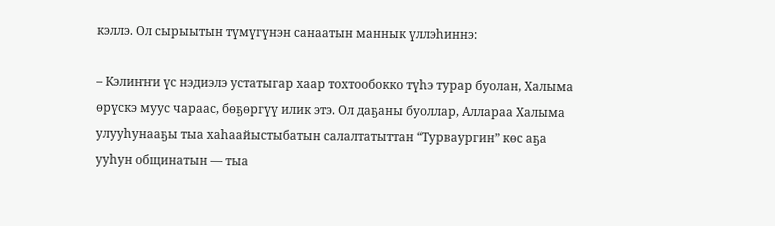кэллэ. Ол сырыытын түмүгүнэн санаатын маннык үллэһиннэ:

– Кэлиҥҥи үс нэдиэлэ устатыгар хаар тохтообокко түһэ турар буолан, Халыма өрүскэ муус чараас, бөҕөргүү илик этэ. Ол даҕаны буоллар, Аллараа Халыма улууһунааҕы тыа хаһаайыстыбатын салалтатыттан “Турваургин” көс аҕа ууһун общинатын — тыа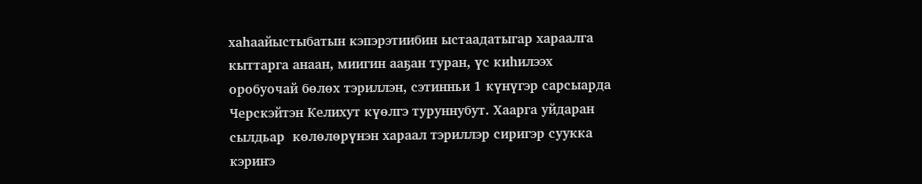хаһаайыстыбатын кэпэрэтиибин ыстаадатыгар хараалга кыттарга анаан, миигин ааҕан туран, үс киһилээх оробуочай бөлөх тэриллэн, сэтинньи 1 күнүгэр сарсыарда Черскэйтэн Келихут күөлгэ туруннубут. Хаарга уйдаран сылдьар  көлөлөрүнэн хараал тэриллэр сиригэр суукка кэриҥэ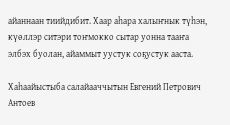айаннаан тиийдибит. Хаар аһара халыҥнык түһэн, күөллэр ситэри тоҥмокко сытар уонна тааҥа элбэх буолан, айаммыт уустук соҕустук ааста.

Хаһаайыстыба салайааччытын Евгений Петрович Антоев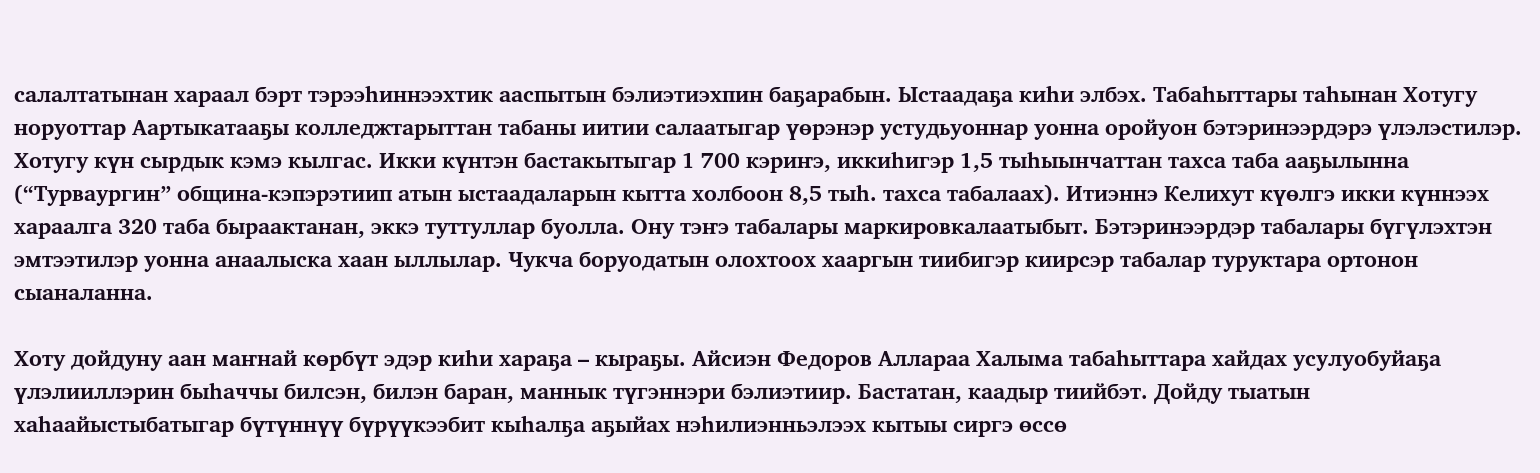салалтатынан хараал бэрт тэрээһиннээхтик ааспытын бэлиэтиэхпин баҕарабын. Ыстаадаҕа киһи элбэх. Табаһыттары таһынан Хотугу норуоттар Аартыкатааҕы колледжтарыттан табаны иитии салаатыгар үөрэнэр устудьуоннар уонна оройуон бэтэринээрдэрэ үлэлэстилэр. Хотугу күн сырдык кэмэ кылгас. Икки күнтэн бастакытыгар 1 700 кэриҥэ, иккиһигэр 1,5 тыһыынчаттан тахса таба ааҕылынна (“Турваургин” община-кэпэрэтиип атын ыстаадаларын кытта холбоон 8,5 тыһ. тахса табалаах). Итиэннэ Келихут күөлгэ икки күннээх хараалга 320 таба быраактанан, эккэ туттуллар буолла. Ону тэҥэ табалары маркировкалаатыбыт. Бэтэринээрдэр табалары бүгүлэхтэн эмтээтилэр уонна анаалыска хаан ыллылар. Чукча боруодатын олохтоох хааргын тиибигэр киирсэр табалар туруктара ортонон сыаналанна.

Хоту дойдуну аан маҥнай көрбүт эдэр киһи хараҕа – кыраҕы. Айсиэн Федоров Аллараа Халыма табаһыттара хайдах усулуобуйаҕа үлэлииллэрин быһаччы билсэн, билэн баран, маннык түгэннэри бэлиэтиир. Бастатан, каадыр тиийбэт. Дойду тыатын хаһаайыстыбатыгар бүтүннүү бүрүүкээбит кыһалҕа аҕыйах нэһилиэнньэлээх кытыы сиргэ өссө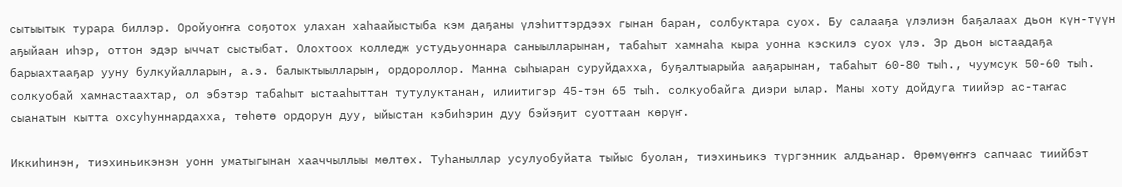сытыытык турара биллэр. Оройуоҥҥа соҕотох улахан хаһаайыстыба кэм даҕаны үлэһиттэрдээх гынан баран, солбуктара суох. Бу салааҕа үлэлиэн баҕалаах дьон күн-түүн аҕыйаан иһэр, оттон эдэр ыччат сыстыбат. Олохтоох колледж устудьуоннара саныылларынан, табаһыт хамнаһа кыра уонна кэскилэ суох үлэ. Эр дьон ыстаадаҕа барыахтааҕар ууну булкуйалларын, а.э. балыктыылларын, ордороллор. Манна сыһыаран суруйдахха, буҕалтыарыйа ааҕарынан, табаһыт 60-80 тыһ., чуумсук 50-60 тыһ. солкуобай хамнастаахтар, ол эбэтэр табаһыт ыстааһыттан тутулуктанан, илиитигэр 45-тэн 65 тыһ. солкуобайга диэри ылар. Маны хоту дойдуга тиийэр ас-таҥас сыанатын кытта охсуһуннардахха, төһөтө ордорун дуу, ыйыстан кэбиһэрин дуу бэйэҕит суоттаан көрүҥ.

Иккиһинэн, тиэхиньикэнэн уонн уматыгынан хааччыллыы мөлтөх. Туһаныллар усулуобуйата тыйыс буолан, тиэхиньикэ түргэнник алдьанар. Өрөмүөҥҥэ сапчаас тиийбэт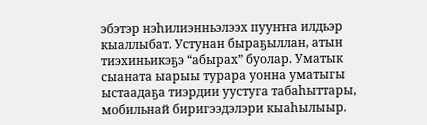эбэтэр нэһилиэнньэлээх пууҥҥа илдьэр кыаллыбат. Устунан быраҕыллан, атын тиэхиньикэҕэ “абырах” буолар. Уматык сыаната ыарыы турара уонна уматыгы ыстаадаҕа тиэрдии уустуга табаһыттары, мобильнай биригээдэлэри кыаһылыыр.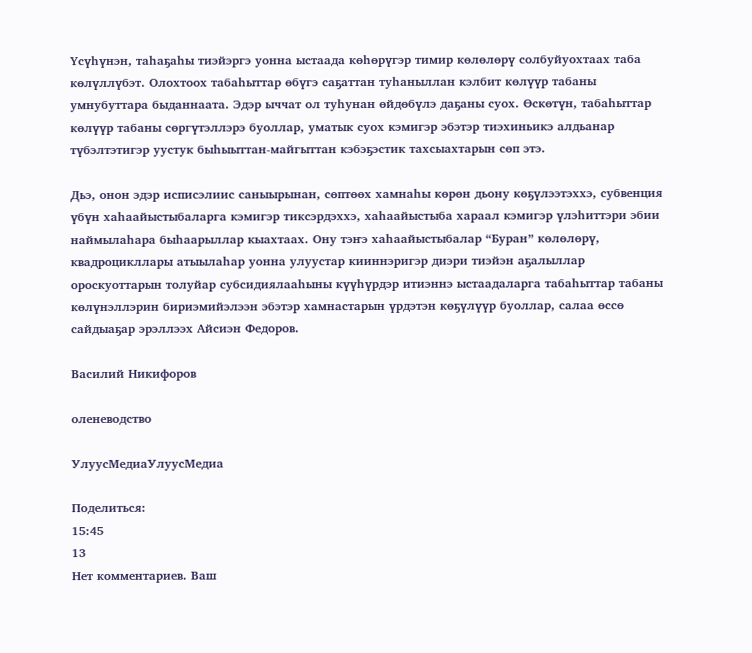Үсүһүнэн, таһаҕаһы тиэйэргэ уонна ыстаада көһөрүгэр тимир көлөлөрү солбуйуохтаах таба көлүллүбэт. Олохтоох табаһыттар өбүгэ саҕаттан туһаныллан кэлбит көлүүр табаны умнубуттара быданнаата. Эдэр ыччат ол туһунан өйдөбүлэ даҕаны суох. Өскөтүн, табаһыттар көлүүр табаны сөргүтэллэрэ буоллар, уматык суох кэмигэр эбэтэр тиэхиньикэ алдьанар түбэлтэтигэр уустук быһыыттан-майгыттан кэбэҕэстик тахсыахтарын сөп этэ.

Дьэ, онон эдэр исписэлиис саныырынан, сөптөөх хамнаһы көрөн дьону көҕүлээтэххэ, субвенция үбүн хаһаайыстыбаларга кэмигэр тиксэрдэххэ, хаһаайыстыба хараал кэмигэр үлэһиттэри эбии наймылаһара быһаарыллар кыахтаах. Ону тэҥэ хаһаайыстыбалар “Буран” көлөлөрү, квадроцикллары атыылаһар уонна улуустар кииннэригэр диэри тиэйэн аҕалыллар ороскуоттарын толуйар субсидиялааһыны күүһүрдэр итиэннэ ыстаадаларга табаһыттар табаны көлүнэллэрин бириэмийэлээн эбэтэр хамнастарын үрдэтэн көҕүлүүр буоллар, салаа өссө сайдыаҕар эрэллээх Айсиэн Федоров.

Василий Никифоров

оленеводство

УлуусМедиаУлуусМедиа

Поделиться:
15:45
13
Нет комментариев. Ваш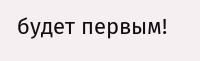будет первым!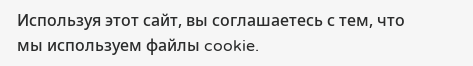Используя этот сайт, вы соглашаетесь с тем, что мы используем файлы cookie.